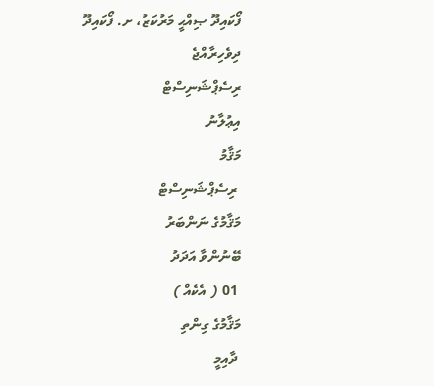ފޯކައިދޫ ޞިއްޙީ މަރުކަޒު، ށ. ފޯކައިދޫ
ދިވެހިރާއްޖެ
ރިސެޕްޝަނިސްޓް
އިޢުލާނު
މަޤާމު
 ރިސެޕްޝަނިސްޓް
މަޤާމުގެ ނަންބަރު
ބޭނުންވާ އަދަދު
 01 ( އެކެއް )
މަޤާމުގެ ގިންތި
 ދާއިމީ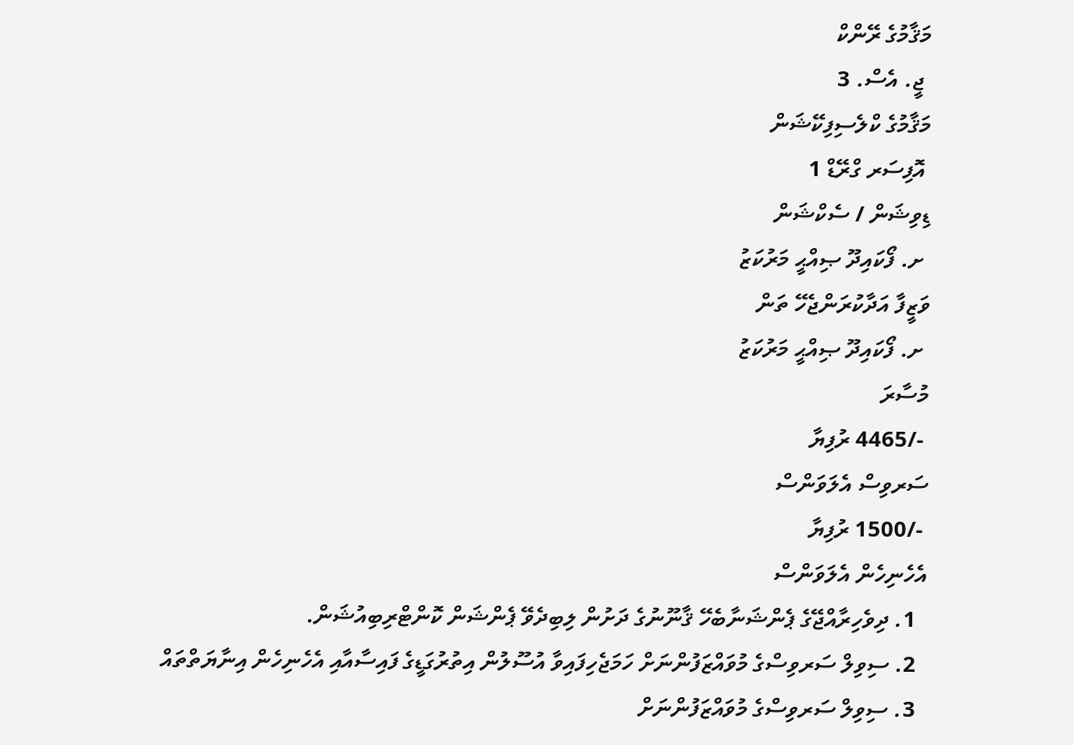މަޤާމުގެ ރޭންކް
 ޖީ. އެސް. 3
މަޤާމުގެ ކްލެސިފިކޭޝަން
 އޮފިސަރ ގްރޭޑް 1
ޑިވިޝަން / ސެކްޝަން
 ށ. ފޯކައިދޫ ޞިއްޙީ މަރުކަޒު
ވަޒީފާ އަދާކުރަންޖެހޭ ތަން
 ށ. ފޯކައިދޫ ޞިއްޙީ މަރުކަޒު
މުސާރަ
 -/4465 ރުފިޔާ
ސަރވިސް އެލަވަންސް
 -/1500 ރުފިޔާ
އެހެނިހެން އެލަވަންސް
  1. ދިވެހިރާއްޖޭގެ ޕެންޝަނާބެހޭ ޤާނޫނުގެ ދަށުން ލިބިދެވޭ ޕެންޝަން ކޮންޓްރިބިއުޝަން.
  2. ސިވިލް ސަރވިސްގެ މުވައްޒަފުންނަށް ހަމަޖެހިފައިވާ އުސޫލުން އިތުރުގަޑީގެ ފައިސާއާއި އެހެނިހެން އިނާޔަތްތައް
  3. ސިވިލް ސަރވިސްގެ މުވައްޒަފުންނަށް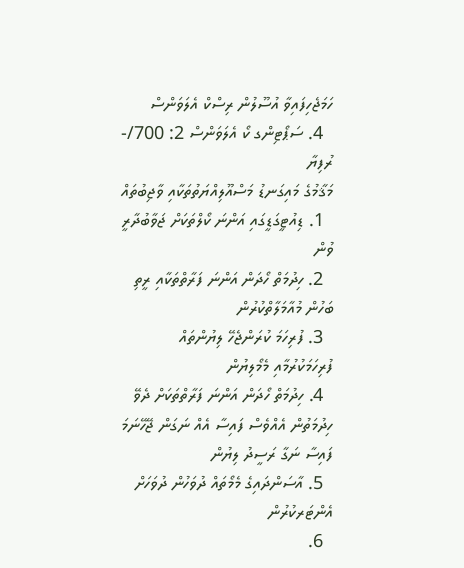ހަމަޖެހިފައިވާ އުސޫލުން ރިސްކް އެލަވަންސް
  4. ސަޕޯޓިންގ ކޯ އެލަވަންސް 2: 700/- ރުފިޔާ
މަޤާމުގެ މައިގަނޑު މަސްއޫލިއްޔަތުތަކާއި ވާޖިބުތައް
  1. ޑިއުޓީގަޑީގައި އަންނަ ކޯލްތަކަށް ޖަވާބުދާރީ ވުން
  2. ހިދުމަތް ހޯދަން އަންނަ ފަރާތްތަކާއި ރީތި ބަހުން މުއާމަލާތްކުރުން
  3. ފުރިހަމަ ކުރަންޖެހޭ ލިޔުންތައް ފުރިހަމަކުރުމާއި މެމޯލިޔުން
  4. ހިދުމަތް ހޯދަން އަންނަ ފަރާތްތަކަށް ދެވޭ ހިދުމަތުން އެއްވެސް ފައިސާ އެއް ނަގަން ޖޭހޭނަމަ ފައިސާ ނަގާ ރަސީދު ލިޔުން
  5. އާސަންދައިގެ މެމޯތައް ދުވަހުން ދުވަހަށް އެންޓަރކުރުން
  6.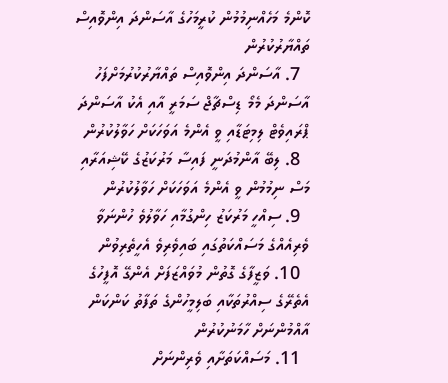ކޮންމެ މަހެއްނިމުމުން ކުރީމަހުގެ އާސަންދަ އިންވޮއިސް ތައްޔާރުކުރުން
  7. އާސަންދަ އިންވޮއިސް ތައްޔާރުކުރުމަށްފަހު އާސަންދަ މެމޯ ޑިސްޗާޖް ސަމަރީ އާއި އެކު އާސަންދަ ޕްރައިވެޓް ލިމިޓަޑާއި ވީ އެންމެ އަވަހަކަށް ހަވާލުކުރުން
  8. ލިބޭ އާންމުދަނީ ފައިސާ މަރުކަޒުގެ ކޭޝިއަރާއި މަސް ނިމުމުން ވީ އެންމެ އަވަހަކަށް ހަވާލުކުރުން
  9. ސިއްހީ މަރުކަޒު ހިންގުމާއި ހަވާލުވެ ހުންނަވާ ވެރިއެއްގެ މަސައްކަތުގައި ބައިވެރިވެ އެހީތެރިވުން
  10. ވަޒީފާގެ ގޮތުން މުވައްޒަފަށް އެންގޭ އޮފީހުގެ އެތެރޭގެ ސިއްރުތަކާއި ބަލިމީހުންގެ ތަފާތު ކަންކަން އާއްމުންނަށް ހާމަނުކުރުން
  11. މަސައްކަތަށާއި ވެރިންނަށް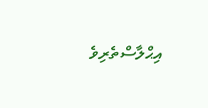އިޙްލާސްތެރިވެ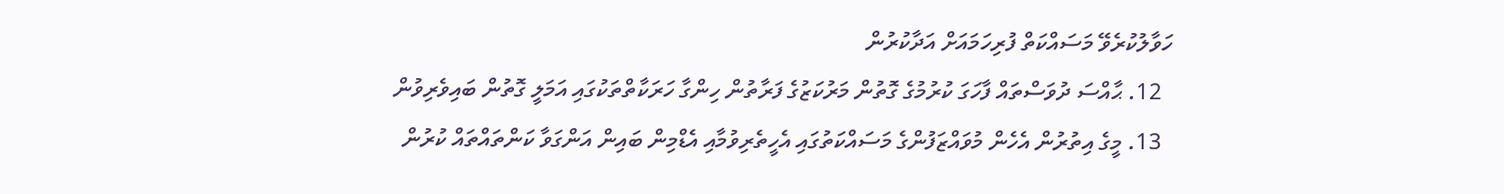ހަވާލުކުރެވޭ މަސައްކަތް ފުރިހަމައަށް އަދާކުރުން
  12. ޙާއްސަ ދުވަސްތައް ފާހަގަ ކުރުމުގެ ގޮތުން މަރުކަޒުގެ ފަރާތުން ހިންގާ ހަރަކާތްތަކުގައި އަމަލީ ގޮތުން ބައިވެރިވުން
  13. މީގެ އިތުރުން އެހެން މުވައްޒަފުންގެ މަސައްކަތުގައި އެހީތެރިވުމާއި އެޑްމިން ބައިން އަންގަވާ ކަންތައްތައް ކުރުން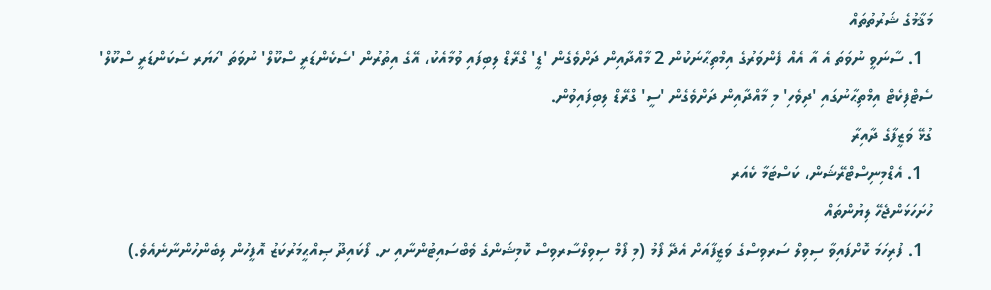މަޤާމުގެ ޝަރުތުތައް
  1. ސާނަވީ ނުވަތަ އެ އާ އެއް ފެންވަރުގެ އިމްތިޙާނަކުން 2 މާއްދާއިން ދަށްވެގެން 'ޑީ' ގްރޭޑް ލިބިފައި ވުމާއެކު، އޭގެ އިތުރުން 'ސެކެންޑަރީ ސްކޫލް' ނުވަތަ 'ހަޔަރ ސެކަންޑަރީ ސްކޫލް' ސެޓްފިކެޓް އިމްތިޙާނުގައި 'ދިވެހި' މި މާއްދާއިން ދަށްވެގެން 'ސީ' ގްރޭޑް ލިބިފައިވުން.
ގުޅޭ ވަޒީފާގެ ދާއިރާ
  1. އެޑްމިނިސްޓްރޭޝަން، ކަސްޓަމާ ކެއަރ
ހުށަހަޅަންޖެހޭ ލިޔުންތައް
  1. ފުރިހަމަ ކޮށްފައިވާ ސިވިލް ސަރވިސްގެ ވަޒީފާއަށް އެދޭ ފޯމު (މި ފޯމް ސިވިލްސާރވިސް ކޮމިޝަންގެ ވެބްސައިޓުންނާއި ށ. ފޯކައިދޫ ޞިއްޙީމަރުކަޒު އޮފީހުން ލިބެންހުންނާނެއެވެ.)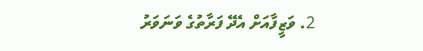2. ވަޒީފާއަށް އެދޭ ފަރާތުގެ ވަނަވަރު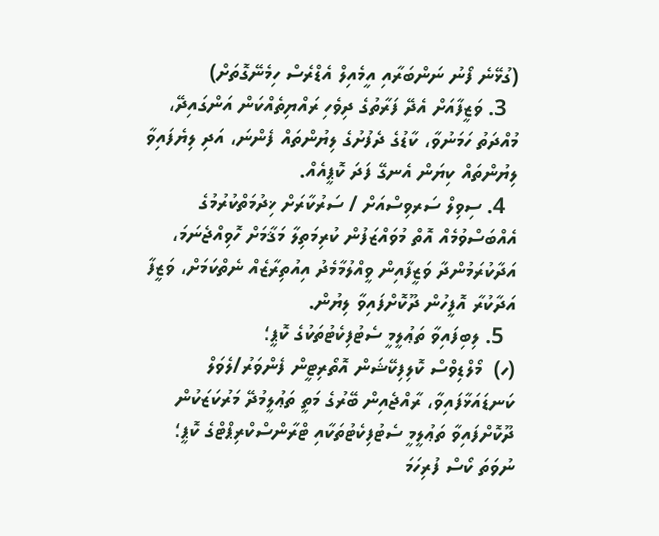(ގުޅޭނެ ފޯނު ނަންބަރާއި އީމެއިލް އެޑްރެސް ހިމެނޭގޮތަށް)
  3. ވަޒީފާއަށް އެދޭ ފަރާތުގެ ދިވެހި ރައްޔިތެއްކަން އަންގައިދޭ، މުއްދަތު ހަމަނުވާ، ކާޑުގެ ދެފުށުގެ ލިޔުންތައް ފެންނަ، އަދި ލިޔެފައިވާ ލިޔުންތައް ކިޔަން އެނގޭ ފަދަ ކޮޕީއެއް.
  4. ސިވިލް ސަރވިސްއަށް / ސަރުކާރަށް ޚިދުމަތްކުރުމުގެ އެއްބަސްވުމެއް އޮތް މުވައްޒަފުން ކުރިމަތިލާ މަޤާމަށް ހޮވިއްޖެނަމަ، އަދާކުރަމުންދާ ވަޒީފާއިން ވީއްލުމާމެދު އިއުތިރާޒެއް ނެތްކަމަށް، ވަޒީފާ އަދާކުރާ އޮފީހުން ދޫކޮށްފައިވާ ލިޔުން.
  5. ލިބިފައިވާ ތަޢުލީމީ ސެޓުފިކެޓުތަކުގެ ކޮޕީ؛
(ހ)  މޯލްޑިވްސް ކޮލިފިކޭޝަން އޮތޯރިޓީން ފެންވަރު/ލެވަލް ކަނޑައަޅާފައިވާ، ރާއްޖެއިން ބޭރުގެ މަތީ ތަޢުލީމުދޭ މަރުކަޒަކުން ދޫކޮށްފައިވާ ތަޢުލީމީ ސެޓުފިކެޓުތަކާއި ޓްރާންސްކްރިޕްޓްގެ ކޮޕީ؛  ނުވަތަ ކޯސް ފުރިހަމަ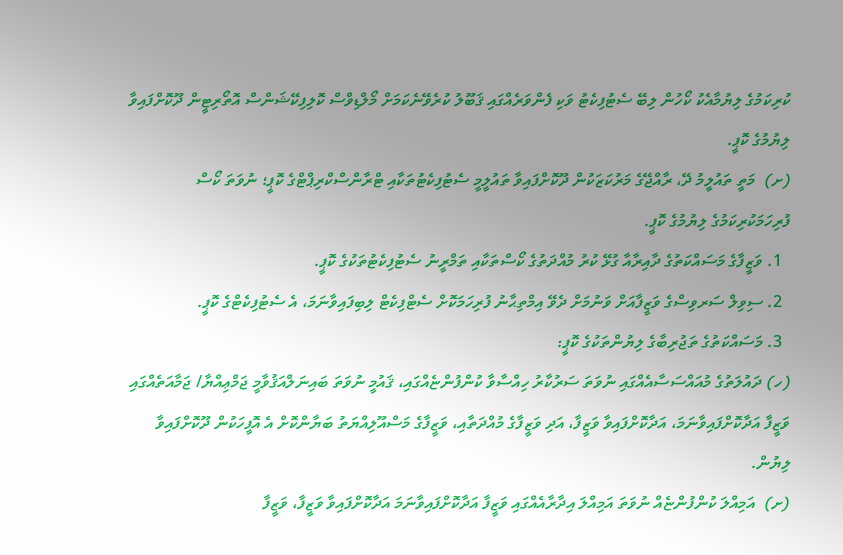ކުރިކަމުގެ ލިޔުމާއެކު ކޯހުން ލިބޭ ސެޓުފިކެޓު ވަކި ފެންވަރެއްގައި ޤަބޫލު ކުރެވޭނެކަމަށް މޯލްޑިވްސް ކޮލިފިކޭޝަންސް އޮތޯރިޓީން ދޫކޮށްފައިވާ ލިޔުމުގެ ކޮޕީ.
(ށ)  މަތީ ތައުލީމު ދޭ، ރާއްޖޭގެ މަރުކަޒަކުން ދޫކޮށްފައިވާ ތައުލީމީ ސެޓުފިކެޓުތަކާއި ޓްރާންސްކްރިޕްޓްގެ ކޮޕީ؛ ނުވަތަ ކޯސް ފުރިހަމަކުރިކަމުގެ ލިޔުމުގެ ކޮޕީ.
  1. ވަޒީފާގެ މަސައްކަތުގެ ދާއިރާއާ ގުޅޭ ކުރު މުއްދަތުގެ ކޯސްތަކާއި ތަމްރީނު ސެޓުފިކެޓުތަކުގެ ކޮޕީ.
  2. ސިވިލް ސަރވިސްގެ ވަޒީފާއަށް ވަނުމަށް ދެވޭ އިމްތިޙާނު ފުރިހަމަކޮށް ސެޓްފިކެޓް ލިބިފައިވާނަމަ، އެ ސެޓުފިކެޓްގެ ކޮޕީ.
  3. މަސައްކަތުގެ ތަޖުރިބާގެ ލިޔުންތަކުގެ ކޮޕީ:
(ހ) ދައުލަތުގެ މުއައްސަސާއެއްގައި ނުވަތަ ސަރުކާރު ހިއްސާވާ ކުންފުންޏެއްގައި، ޤައުމީ ނުވަތަ ބައިނަލްއަޤުވާމީ ޖަމްޢިއްޔާ/ ޖަމާއަތެއްގައި ވަޒީފާ އަދާކޮށްފައިވާނަމަ، އަދާކޮށްފައިވާ ވަޒީފާ، އަދި ވަޒީފާގެ މުއްދަތާއި، ވަޒީފާގެ މަސްއޫލިއްޔަތު ބަޔާންކޮށް އެ އޮފީހަކުން ދޫކޮށްފައިވާ ލިޔުން.
(ށ)  އަމިއްލަ ކުންފުންޏެއް ނުވަތަ އަމިއްލަ އިދާރާއެއްގައި ވަޒީފާ އަދާކޮށްފައިވާނަމަ އަދާކޮށްފައިވާ ވަޒީފާ، ވަޒީފާ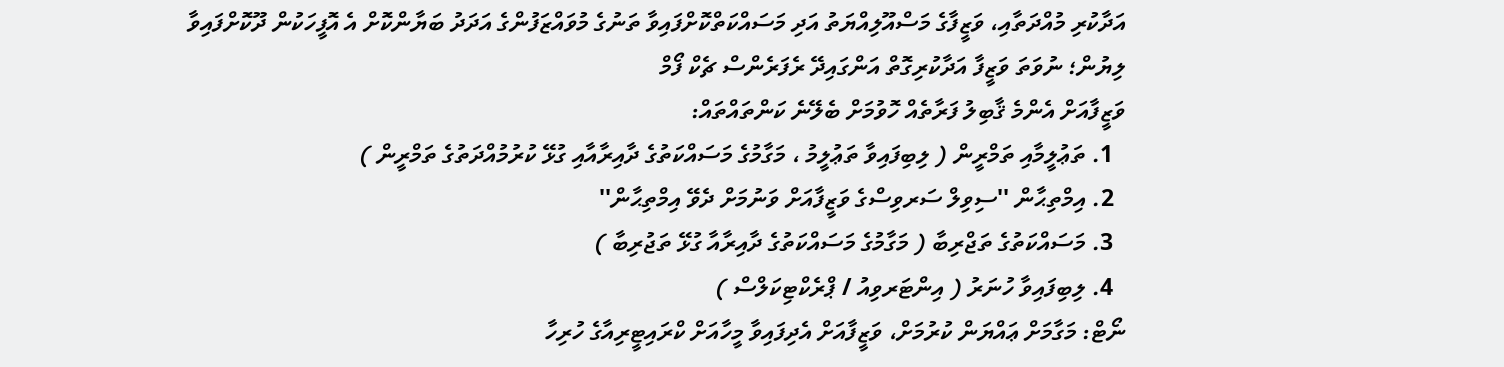އަދާކުރި މުއްދަތާއި، ވަޒީފާގެ މަސްއޫލިއްޔަތު އަދި މަސައްކަތްކޮށްފައިވާ ތަނުގެ މުވައްޒަފުންގެ އަދަދު ބަޔާންކޮށް އެ އޮފީހަކުން ދޫކޮށްފައިވާ ލިޔުން؛ ނުވަތަ ވަޒީފާ އަދާކުރިގޮތް އަންގައިދޭ ރެފަރެންސް ޗެކް ފޯމް
ވަޒީފާއަށް އެންމެ ޤާބިލު ފަރާތެއް ހޮވުމަށް ބެލޭނެ ކަންތައްތައް:
  1. ތަޢުލީމާއި ތަމްރީން ( ލިބިފައިވާ ތަޢުލީމު ، މަގާމުގެ މަސައްކަތުގެ ދާއިރާއާއި ގުޅޭ ކުރުމުއްދަތުގެ ތަމްރީން )
  2. އިމްތިޙާން ''ސިވިލް ސަރވިސްގެ ވަޒީފާއަށް ވަނުމަށް ދެވޭ އިމްތިޙާން''
  3. މަސައްކަތުގެ ތަޖްރިބާ ( މަގާމުގެ މަސައްކަތުގެ ދާއިރާއާ ގުޅޭ ތަޖުރިބާ )
  4. ލިބިފައިވާ ހުނަރު ( އިންޓަރވިއު / ޕްރެކްޓިކަލްސް )
ނޯޓް: މަގާމަށް ޢައްޔަން ކުރުމަށް، ވަޒީފާއަށް އެދިފައިވާ މީހާއަށް ކްރައިޓީރިއާގެ ހުރިހާ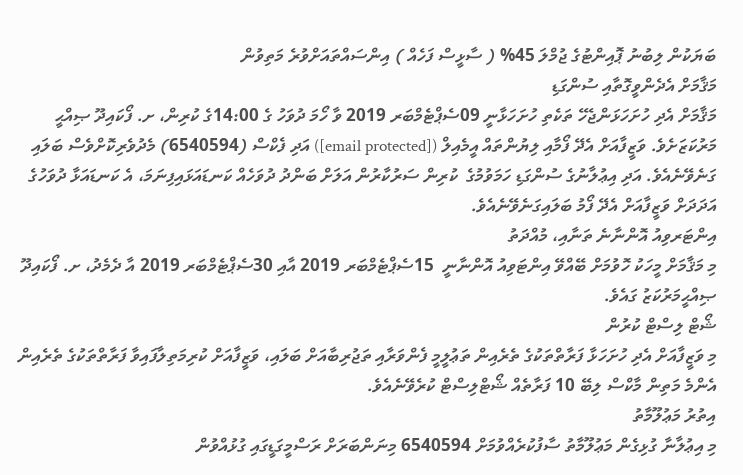ބަޔަކުން ލިބުނު ޕޮއިންޓުގެ ޖުމްލަ 45% ( ސާޅީސް ފަހެއް ) އިންސައްތައަށްވުރެ މަތިވުން
މަޤާމަށް އެދެންވީގޮތާއި ސުންގަޑި
މަޤާމަށް އެދި ހުށަހަޅަންޖެހޭ ތަކެތި ހުށަހަޅާނީ 09ސެޕްޓެމްބަރ 2019 ވާ ހޯމަ ދުވަހު ގެ 14:00ގެ ކުރިން، ށ. ފޯކައިދޫ ޞިއްޙީ މަރުކަޒަށެވެ. ވަޒީފާއަށް އެދޭ ފޯމާއި ލިޔުންތައް އީމެއިލް ([email protected]) އަދި ފެކްސް (6540594) މެދުވެރިކޮށްވެސް ބަލައި ގަނެވޭނެއެވެ. އަދި އިޢުލާނުގެ ސުންގަޑި ހަމަވުމުގެ  ކުރިން ސަރުކާރުން އަލަށް ބަންދު ދުވަހެއް ކަނޑައަޅައިފިނަމަ، އެ ކަނޑައަޅާ ދުވަހުގެ އަދަދަށް ވަޒީފާއަށް އެދޭ ފޯމު ބަލައިގަނެވޭނެއެވެ.
އިންޓަރވިއު އޮންނާނެ ތަނާއި، މުއްދަތު
މި މަޤާމަށް މީހަކު ހޮވުމަށް ބޭއްވޭ އިންޓަވިއު އޮންނާނީ  15ސެޕްޓެމްބަރ 2019 އާއި 30ސެޕްޓެމްބަރ 2019 އާ ދެމެދު، ށ. ފޯކައިދޫ ޞިއްޙީމަރުކަޒު ގައެވެ.
ޝޯޓް ލިސްޓް ކުރުން
މި ވަޒީފާއަށް އެދި ހުށަހަޅާ ފަރާތްތަކުގެ ތެރެއިން ތަޢުލީމީ ފެންވަރާއި ތަޖުރިބާއަށް ބަލައި، ވަޒީފާއަށް ކުރިމަތިލާފައިވާ ފަރާތްތަކުގެ ތެރެއިން އެންމެ މަތިން މާކްސް ލިބޭ 10 ފަރާތެއް ޝޯޓްލިސްޓް ކުރެވޭނެއެވެ.
އިތުރު މަޢުލޫމާތު
މި އިޢުލާނާ ގުޅިގެން މަޢުލޫމާތު ސާފުކުރެއްވުމަށް 6540594 މިނަންބަރަށް ރަސްމީގަޑީގައި ގުޅުއްވުން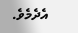އެދެމެވެ.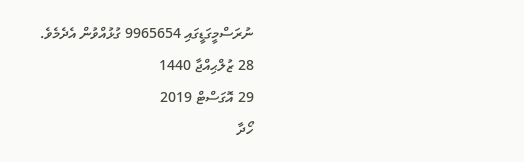ނުރަސްމީގަޑީގައި 9965654 ގުޅުއްވުން އެދެމެވެ.
28 ޒުލްޙިއްޖާ 1440
29 އޮގަސްޓް 2019
ހޯދާ